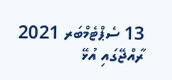13 ސެޕްޓެމްބަރ 2021
ރާއްޖޭގައި އުޅޭ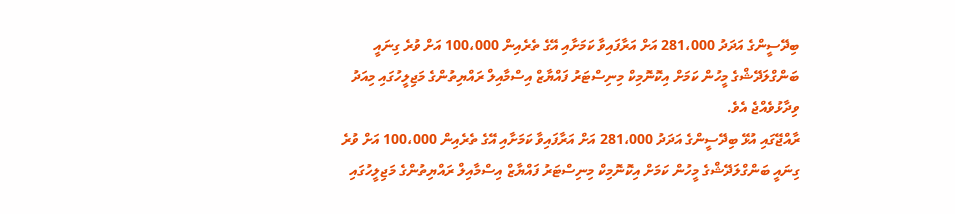ބިދޭސީންގެ އަދަދު 281،000 އަށް އަރާފައިވާ ކަމަށާއި އޭގެ ތެރެއިން 100،000 އަށް ވުރެ ގިނައީ ބަންގްލަދޭޝްގެ މީހުން ކަމަށް އިކޮނޮމިކް މިނިސްޓަރު ފައްޔާޒް އިސްމާއިލް ރައްޔިތުންގެ މަޖިލީހުގައި މިއަދު ވިދާޅުވެއްޖެ އެވެ.
ރާއްޖޭގައި އުޅޭ ބިދޭސީންގެ އަދަދު 281،000 އަށް އަރާފައިވާ ކަމަށާއި އޭގެ ތެރެއިން 100،000 އަށް ވުރެ ގިނައީ ބަންގްލަދޭޝްގެ މީހުން ކަމަށް އިކޮނޮމިކް މިނިސްޓަރު ފައްޔާޒް އިސްމާއިލް ރައްޔިތުންގެ މަޖިލީހުގައި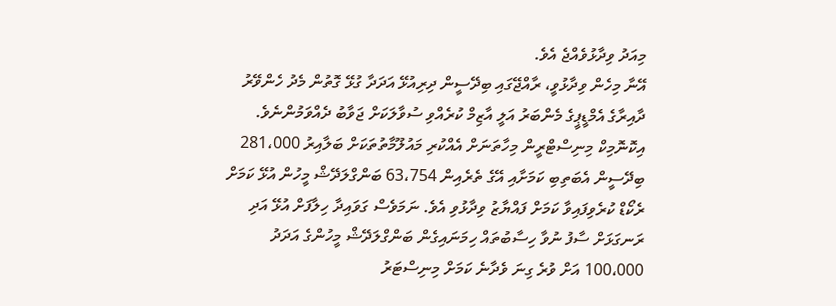މިއަދު ވިދާޅުވެއްޖެ އެވެ.
އޭނާ މިހެން ވިދާޅުވީ، ރާއްޖޭގައި ބިދޭސީން ދިރިއުޅޭ އަދަދާ ގުޅޭ ގޮތުން މެދު ހެންވޭރު ދާއިރާގެ އެމްޑީޕީގެ މެންބަރު އަލީ އާޒިމް ކުރެއްވި ސުވާލަކަށް ޖަވާބު ދެއްވަމުންނެވެ.
އިކޮނޮމިކް މިނިސްޓްރީން މިހާތަނަށް އެއްކުރި މައުލޫމާތުތަކަށް ބަލާއިރު 281،000 ބިދޭސީން އެބަތިބި ކަމަށާއި އޭގެ ތެރެއިން 63،754 ބަންގްލަދޭޝް މީހުން އުޅޭ ކަމަށް ރެކޯޑް ކުރެވިފައިވާ ކަމަށް ފައްޔާޒު ވިދާޅުވި އެވެ. ނަމަވެސް ގަވައިދާ ހިލާފަށް އުޅޭ އަދި ރަނގަޅަށް ސާފު ނުވާ ހިސާބުތައް ހިމަނައިގެން ބަންގްލަދޭޝް މީހުންގެ އަދަދު 100،000 އަށް ވުރެ ގިނަ ވެދާނެ ކަމަށް މިނިސްޓަރު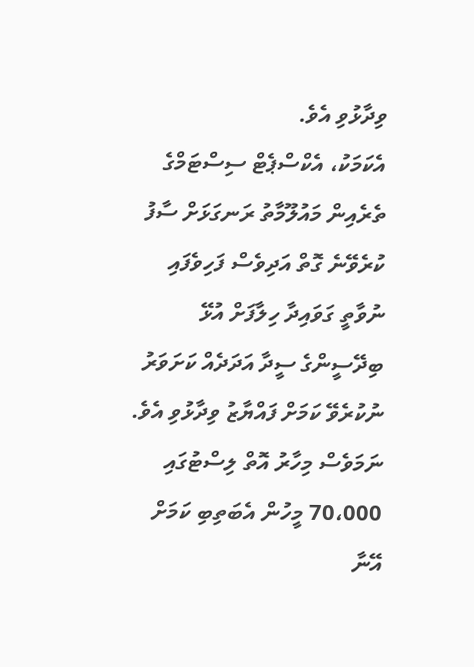ވިދާޅުވި އެވެ.
އެކަމަކު، އެކްސްޕެޓް ސިސްޓަމްގެ ތެރެއިން މައުލޫމާތު ރަނގަޅަށް ސާފު ކުރެވޭނެ ގޮތް އަދިވެސް ފަހިވެފައި ނުވާތީ ގަވައިދާ ހިލާފަށް އުޅޭ ބިދޭސީންގެ ސީދާ އަދަދެއް ކަށަވަރު ނުކުރެވޭ ކަމަށް ފައްޔާޒު ވިދާޅުވި އެވެ. ނަމަވެސް މިހާރު އޮތް ލިސްޓުގައި 70،000 މީހުން އެބަތިބި ކަމަށް އޭނާ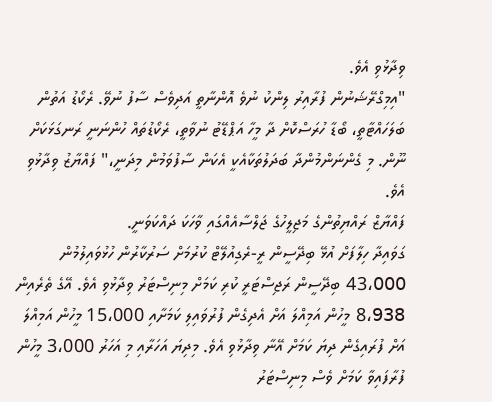ވިދާޅުވި އެވެ.
"އިމިގްރޭޝަނުން ފުރާއިރު ލިންކު ނުވެ އޮންނާތީ އަދިވެސް ސާފު ނުވޭ. ރެކޯޑު އަތުން ބަލަހައްޓާތީ، ބޯޑާ ހުރަސްކޮށް ދާ މީހާ އަޕްޑޭޓު ނުވާތީ، ރެކޯޑުތައް ހުންނަނީ ރަނގަޅަކަށް ނޫން. މި ގެންނަންމުންދާ ބަދަލުތަކާއެކީ އެކަން ސާފުވަމުން މިދަނީ،" ފައްޔާޒު ވިދާޅުވި އެވެ.
ފައްޔާޒް ރައްޔިތުންގެ މަޖިލީހުގެ ޖަލްސާއެއްގައި ވާހަކަ ދައްކަވަނީ.
ގަވައިދާ ހިލާފަށް އުޅޭ ބިދޭސީން ރީ-ރެގިއުލޭޓް ކުރުމަށް ސަރުކާރުން ހުޅުވައިލުމުން 43،000 ބިދޭސީން ރަޖިސްޓަރީ ކުރި ކަމަށް މިނިސްޓަރު ވިދާޅުވި އެވެ. އޭގެ ތެރެއިން 8،938 މީހުން އަމިއްލަ އަށް އެދިގެން ފުރުވައިލި ކަމަށާއި 15،000 މީހުން އަމިއްލަ އަށް ފުރައިގެން ދިޔަ ކަމަށް އޭނާ ވިދާޅުވި އެވެ. މިދިޔަ އަހަރާއި މި އަހަރު 3،000 މީހުން ފުރާފައިވާ ކަމަށް ވެސް މިނިސްޓަރު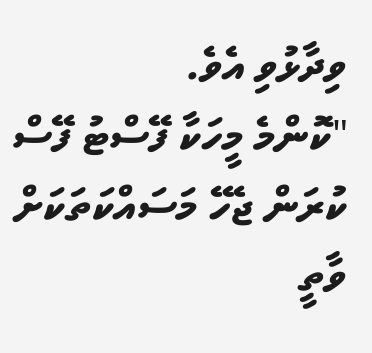ވިދާޅުވި އެވެ.
"ކޮންމެ މީހަކާ ފޭސްޓު ފޭސް ކުރަން ޖެހޭ މަސައްކަތަކަށް ވާތީ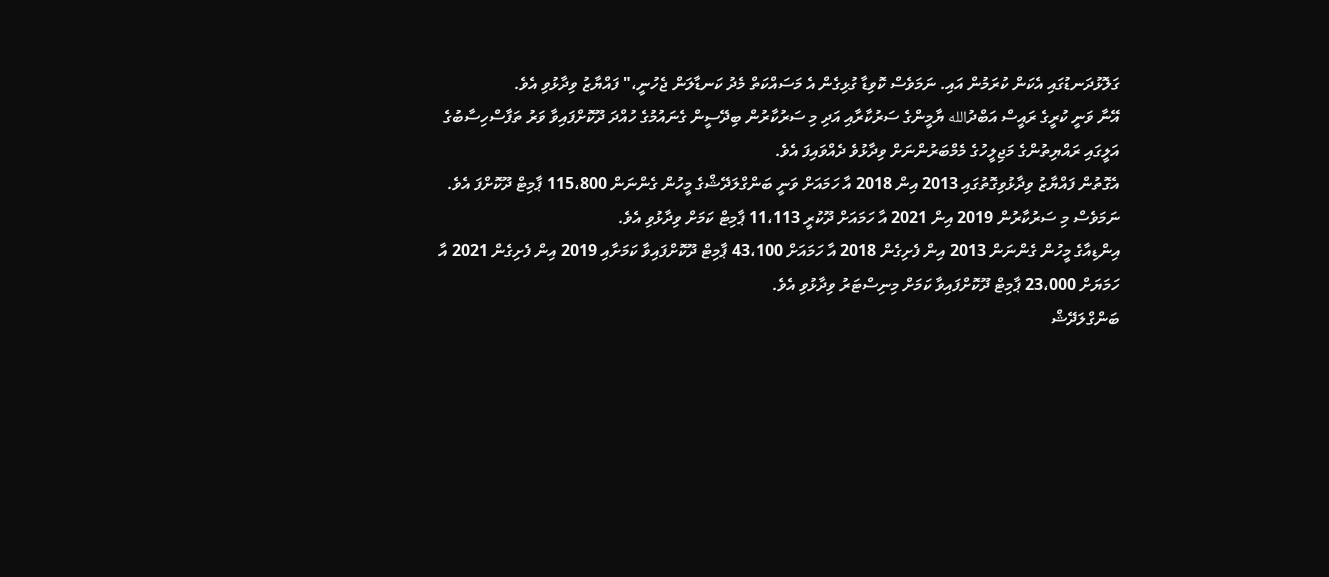ގަލޮޅުދަނޑުގައި އެކަން ކުރަމުން އައި. ނަމަވެސް ކޮވިޑާ ގުޅިގެން އެ މަސައްކަތް މެދު ކަނޑާލަން ޖެހުނީ،" ފައްޔާޒު ވިދާޅުވި އެވެ.
އޭނާ ވަނީ ކުރީގެ ރައީސް އަބްދުالله ޔާމީންގެ ސަރުކާރާއި އަދި މި ސަރުކާރުން ބިދޭސީން ގެނައުމުގެ ހުއްދަ ދޫކޮށްފައިވާ ވަރު ތަފާސްހިސާބުގެ އަލީގައި ރައްޔިތުންގެ މަޖިލީހުގެ މެމްބަރުންނަށް ވިދާޅުވެ ދެއްވައިފަ އެވެ.
އެގޮތުން ފައްޔާޒު ވިދާޅުވިގޮތުގައި 2013 އިން 2018 އާ ހަމައަށް ވަނީ ބަންގްލަދޭޝްގެ މީހުން ގެންނަން 115،800 ޕާމިޓް ދޫކޮށްފަ އެވެ. ނަމަވެސް މި ސަރުކާރުން 2019 އިން 2021 އާ ހަމައަށް ދޫކުރީ 11،113 ޕާމިޓް ކަމަށް ވިދާޅުވި އެވެ.
އިންޑިއާގެ މީހުން ގެންނަން 2013 އިން ފެށިގެން 2018 އާ ހަމައަށް 43،100 ޕާމިޓް ދޫކޮށްފައިވާ ކަމަށާއި 2019 އިން ފެށިގެން 2021 އާ ހަމަޔަށް 23،000 ޕާމިޓް ދޫކޮށްފައިވާ ކަމަށް މިނިސްޓަރު ވިދާޅުވި އެވެ.
ބަންގްލަދޭޝް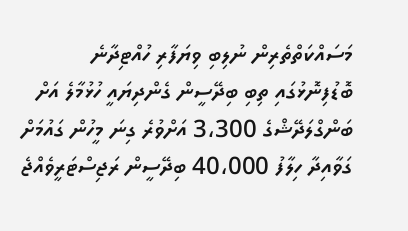މަސައްކަތްތެރިން ނުލިބި ވިޔަފާރި ހުއްޓިދާނެ
ބޮޑުފިނޮޅުގައި ތިބި ބިދޭސީން ގެންދިޔައީ ހުޅުމާލެ އަށް
ބަންގްލަދޭޝްގެ 3،300 އަށްވުރެ ގިނަ މީހުން ގައުމަށް
ގަވާއިދާ ހިލާފު 40،000 ބިދޭސީން ރަޖިސްޓަރީވެއްޖެ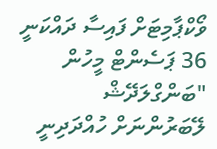ވޯކްޕާމިޓަށް ފައިސާ ދައްކަނީ 36 ޕަސެންޓް މީހުން
"ބަންގްލަދޭޝް ލޭބަރުންނަށް ހުއްދަދިނީ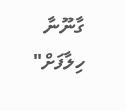ގާނޫނާ ހިލާފަށް"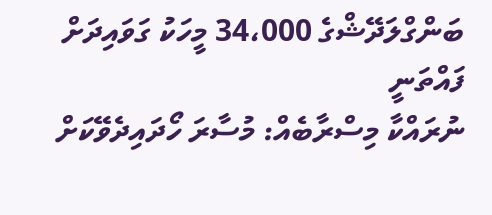ބަންގްލަދޭޝްގެ 34،000 މީހަކު ގަވައިދަށް ފައްތަނީ
ނުރައްކާ މިސްރާބެއް: މުސާރަ ހޯދައިދެވޭކަށް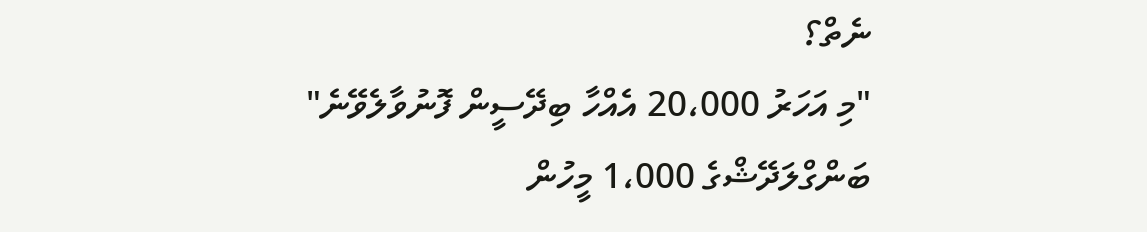ނެތް؟
"މި އަހަރު 20،000 އެއްހާ ބިދޭސީން ފޮނުވާލެވޭނެ"
ބަންގްލަދޭޝްގެ 1،000 މީހުން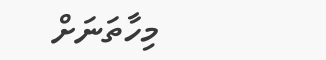މިހާތަނަށް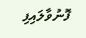ފޮނުވާލައިފި